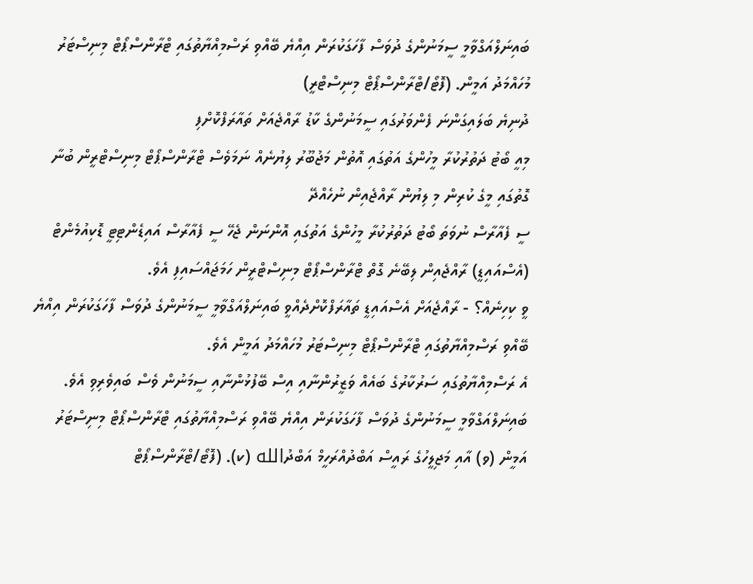ބައިނަލްއަގްވާމީ ސީމަނުންގެ ދުވަސް ފާހަގަކުރަން އިއްޔެ ބޭއްވި ރަސްމިއްޔާތުގައި ޓްރާންސްޕޯޓް މިނިސްޓަރު މުހައްމަދު އަމީން. (ފޮޓޯ/ޓްރާންސްޕޯޓް މިނިސްޓްރީ)
ދުނިޔެ ބަލައިގަންނަ ފެންވަރުގައި ސީމަނުންގެ ކާޑު ރާއްޖެއަށް ތައާރަފްކޮށްފި
މިއީ ބޯޓު ދަތުރުކުރާ މީހުންގެ އަތުގައި އޮތުން މަޖުބޫރު ލިޔުނެއް ނަމަވެސް ޓްރާންސްޕޯޓް މިނިސްޓްރީން ބުނާ ގޮތުގައި މީގެ ކުރިން މި ލިޔުން ރާއްޖެއިން ނުހެއްދޭ
ސީ ފެއާރާސް ނުވަތަ ބޯޓު ދަތުރުކުރާ މީހުންގެ އަތުގައި އޮންނަން ޖެހޭ ސީ ފެއާރާސް އައިޑެންޓިޓީ ޑޮކިއުމެންޓް (އެސްއައިޑީ) ރާއްޖެއިން ލިބޭނެ ގޮތް ޓްރާންސްޕޯޓް މިނިސްޓްރީން ހަމަޖައްސައިފި އެވެ.
ވީ ކިހިނެއް؟ - ރާއްޖެއަށް އެސްއައިޑީ ތައާރަފްކޮށްދެއްވީ ބައިނަލްއަގްވާމީ ސީމަނުންގެ ދުވަސް ފާހަގަކުރަން އިއްޔެ ބޭއްވި ރަސްމިއްޔާތުގައި ޓްރާންސްޕޯޓް މިނިސްޓަރު މުހައްމަދު އަމީން އެވެ.
އެ ރަސްމިއްޔާތުގައި ސަރުކާރުގެ ބައެއް ވަޒީރުންނާއި އިސް ބޭފުޅުންނާއި ސީމަނުން ވެސް ބައިވެރިވި އެވެ.
ބައިނަލްއަގްވާމީ ސީމަނުންގެ ދުވަސް ފާހަގަކުރަން އިއްޔެ ބޭއްވި ރަސްމިއްޔާތުގައި ޓްރާންސްޕޯޓް މިނިސްޓަރު އަމީން (ވ) އާއި މަޖިލީހުގެ ރައީސް އަބްދުއްރަހީމް އަބްދުالله (ކ). (ފޮޓޯ/ޓްރާންސްޕޯޓް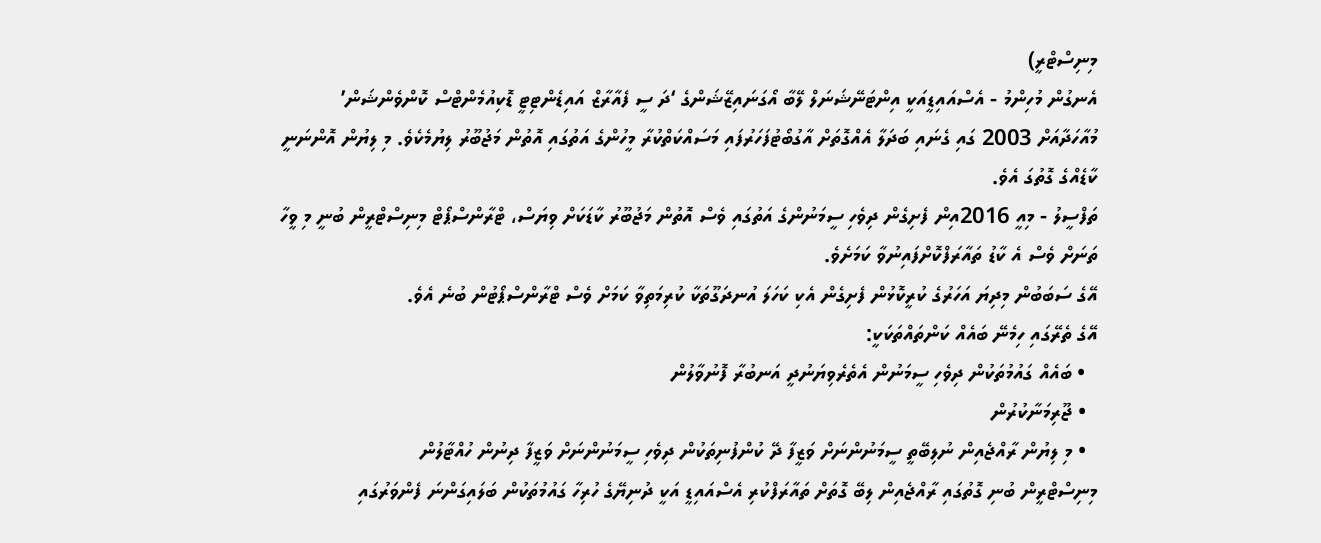މިނިސްޓްރީ)
އެނގުން މުހިންމު - އެސްއައިޑީއަކީ އިންޓަނޭޝަނަލް ލޭބާ އޯގަނައިޒޭޝަންގެ ‘ދަ ސީ ފެއާރާޒް އައިޑެންޓިޓީ ޑޮކިއުމެންޓްސް ކޮންވެންޝަން’ މުއާހަދާއަށް 2003 ގައި ގެނައި ބަދަލާ އެއްގޮތަށް އާގުބޯޓުފަހަރުފައި މަސައްކަތްކުރާ މީހުންގެ އަތުގައި އޮތުން މަޖުބޫރު ލިޔުމެކެވެ. މި ލިޔުން އޮންނަނީ ކާޑެއްގެ ގޮތުގަ އެވެ.
ތަފްސީލު - މިއީ 2016އިން ފެށިގެން ދިވެހި ސީމަނުންގެ އަތުގައި ވެސް އޮތުން މަޖުބޫރު ކާޑަކަށް ވިޔަސް، ޓްރާންސްޕޯޓް މިނިސްޓްރީން ބުނީ މި ވީހާ ތަނަށް ވެސް އެ ކާޑު ތައާރަފްކޮށްފައިނުވާ ކަމަށެވެ.
އޭގެ ސަބަބުން މިދިޔަ އަހަރުގެ ކުރީކޮޅުން ފެށިގެން އެކި ކަހަލަ އުނދަގޫތަކާ ކުރިމަތިވާ ކަމަށް ވެސް ޓްރާންސްޕޯޓުން ބުނެ އެވެ.
އޭގެ ތެރޭގައި ހިމެނޭ ބައެއް ކަންތައްތަކަކީ:
  • ބައެއް ގައުމުތަކުން ދިވެހި ސީމަނުން އެތެރެވިޔަނުދީ އަނބުރާ ފޮނުވާލުން
  • ޖޫރިމަނާކުރުން
  • މި ލިޔުން ރާއްޖެއިން ނުލިބޭތީ ސީމަނުންނަށް ވަޒީފާ ދޭ ކުންފުނިތަކުން ދިވެހި ސީމަނުންނަށް ވަޒީފާ ދިނުން ހުއްޓާލުން
މިނިސްޓްރީން ބުނި ގޮތުގައި ރާއްޖެއިން ލިބޭ ގޮތަށް ތައާރަފްކުރި އެސްއައިޑީ އަކީ ދުނިޔޭގެ ހުރިހާ ގައުމުތަކުން ބަލައިގަންނަ ފެންވަރުގައި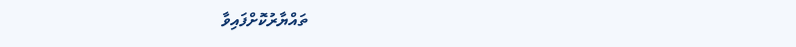ތައްޔާރުކޮށްފައިވާ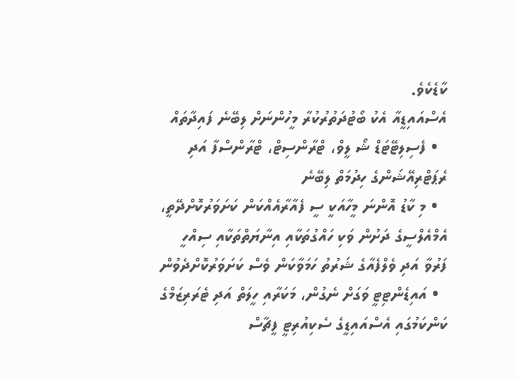ކާޑެކެވެ.
އެސްއައިޑީއާ އެކު ބޯޓުދަތުރުކުރާ މީހުންނަށް ލިބޭނެ ފައިދާތައް
  • ފެސިލިޓޭޓަޑް ޝޯ ލީވް، ޓްރާންސިޓް، ޓްރާންސްފާ އަދި ރެޕަޓްރިއޭޝަންގެ ހިދުމަތް ލިބޭނެ
  • މި ކާޑު އޮންނަ މީހާއަކީ ސީ ފެއާރާއެއްކަން ކަށަވަރުކޮށްދޭތީ، އެމްއެލްސީގެ ދަށުން ވަކި ހައްގުތަކާއި އިނާޔަތްތަކާއި ސިއްހީ ފަރުވާ އަދި ވެލްފެއާގެ ޝަރުތު ހަމަވާކަން ވެސް ކަށަވަރުކޮށްދެވުން
  • އައިޑެންޓިޓީ ވަގަށް ނެގުން، މަކަރާއި ހީލަތް އަދި ޓެރަރިޒަމްގެ ކަންކަމުގައި އެސްއައިޑީގެ ސެކިއުރިޓީ ފީޗާސް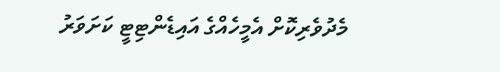މެދުވެރިކޮށް އެމީހެއްގެ އައިޑެންޓިޓީ ކަށަވަރު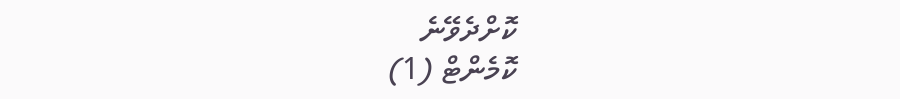ކޮށްދެވޭނެ
ކޮމެންޓް (1)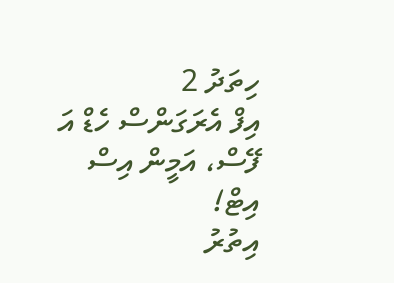ހިތަދު 2
އިފް އެރަގަންސް ހެޑް އަ ފޭސް، އަމީން އިސް އިޓް!
އިތުރު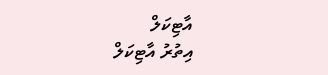އާޓިކަލް
އިތުރު އާޓިކަލް